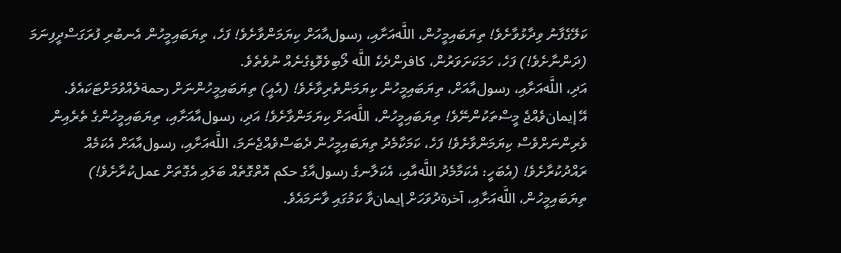ކަލޭގެފާނު ވިދާޅުވާށެވެ! ތިޔަބައިމީހުން، اللَّهއަށާއި، رسولއާއަށް ކިޔަމަންވާށެވެ! ފަހެ، ތިޔަބައިމީހުން އެނބުރި ފުރަގަސްދީފިނަމަ (ދަންނާށެވެ!) ފަހެ، ހަމަކަށަވަރުން، كافرންދެކެ اللَّه ލޯބިވެވޮޑިގެނެއް ނުވެތެވެ.
އަދި، اللَّهއަށާއި، رسولއާއަށް، ތިޔަބައިމީހުން ކިޔަމަންތެރިވާށެވެ! (އެއީ) ތިޔަބައިމީހުންނަށް رحمةލެއްވުމަށްޓަކައެވެ.
އޭ إيمانވެއްޖެ މީސްތަކުންނޭވެ! ތިޔަބައިމީހުން، اللَّهއަށް ކިޔަމަންވާށެވެ! އަދި، رسولއާއަށާއި، ތިޔަބައިމީހުންގެ ތެރެއިން ވެރިންނަށްވެސް ކިޔަމަންވާށެވެ! ފަހެ، ކަމަކާމެދު ތިޔަބައިމީހުން ދެބަސްވެއްޖެނަމަ، اللَّهއަށާއި، رسولއާއަށް އެކަމެއް ރައްދުކުރާށެވެ! (އެބަހީ: އެކަމާމެދު اللَّهއާއި، އެކަލާނގެ رسولއާގެ حكم އޮތްގޮތެއް ބަލައި އެގޮތަށް عملކުރާށެވެ!) ތިޔަބައިމީހުން، اللَّهއަށާއި، آخرةދުވަހަށް إيمانވާ ކަމުގައި ވާނަމައެވެ.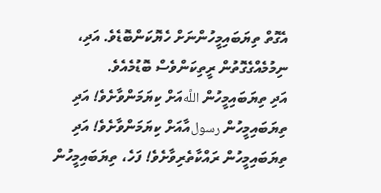އެގޮތް ތިޔަބައިމީހުންނަށް ހެޔޮކަންބޮޑެވެ. އަދި، ނިމުމެއްގެގޮތުން ރީތިކަންވެސް ބޮޑުމެއެވެ.
އަދި ތިޔަބައިމީހުން اللَّهއަށް ކިޔަމަންވާށެވެ! އަދި ތިޔަބައިމީހުން رسولއާއަށް ކިޔަމަންވާށެވެ! އަދި ތިޔަބައިމީހުން ރައްކާތެރިވާށެވެ! ފަހެ، ތިޔަބައިމީހުން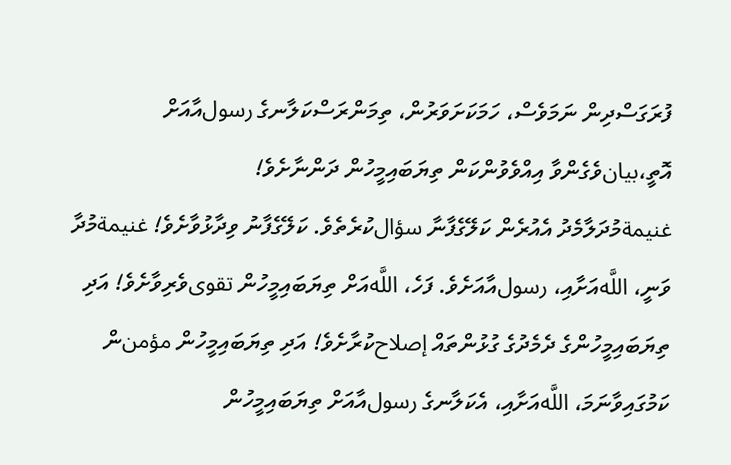ފުރަގަސްދިން ނަމަވެސް، ހަމަކަށަވަރުން، ތިމަންރަސްކަލާނގެ رسولއާއަށް އޮތީ،بيانވެގެންވާ އިއްވެވުންކަން ތިޔަބައިމީހުން ދަންނާށެވެ!
غنيمةމުދަލާމެދު އެއުރެން ކަލޭގެފާނާ سؤالކުރެތެވެ. ކަލޭގެފާނު ވިދާޅުވާށެވެ! غنيمةމުދާ ވަނީ، اللَّهއަށާއި، رسولއާއަށެވެ. ފަހެ، اللَّهއަށް ތިޔަބައިމީހުން تقوىވެރިވާށެވެ! އަދި ތިޔަބައިމީހުންގެ ދެމެދުގެ ގުޅުންތައް إصلاحކުރާށެވެ! އަދި ތިޔަބައިމީހުން مؤمنން ކަމުގައިވާނަމަ، اللَّهއަށާއި، އެކަލާނގެ رسولއާއަށް ތިޔަބައިމީހުން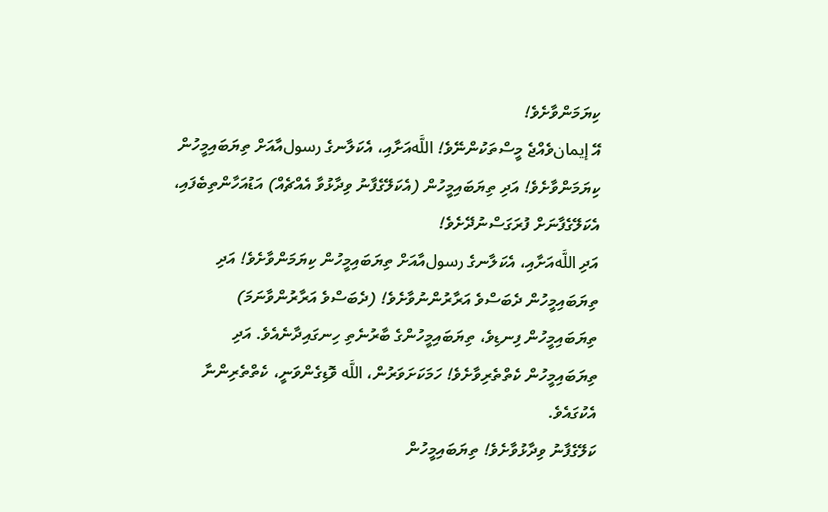ކިޔަމަންވާށެވެ!
އޭ إيمانވެއްޖެ މީސްތަކުންނޭވެ! اللَّهއަށާއި، އެކަލާނގެ رسولއާއަށް ތިޔަބައިމީހުން ކިޔަމަންވާށެވެ! އަދި ތިޔަބައިމީހުން (އެކަލޭގެފާނު ވިދާޅުވާ އެއްޗެއް) އަޑުއަހާންތިބެފައި، އެކަލޭގެފާނަށް ފުރަގަސްނުދޭށެވެ!
އަދި اللَّهއަށާއި، އެކަލާނގެ رسولއާއަށް ތިޔަބައިމީހުން ކިޔަމަންވާށެވެ! އަދި ތިޔަބައިމީހުން ދެބަސްވެ އަރާރުންނުވާށެވެ! (ދެބަސްވެ އަރާރުންވާނަމަ) ތިޔަބައިމީހުން ފިނޑިވެ، ތިޔަބައިމީހުންގެ ބާރުނެތި ހިނގައިދާނެއެވެ. އަދި ތިޔަބައިމީހުން ކެތްތެރިވާށެވެ! ހަމަކަށަވަރުން، اللَّه ވޮޑިގެންވަނީ، ކެތްތެރިންނާ އެކުގައެވެ.
ކަލޭގެފާނު ވިދާޅުވާށެވެ! ތިޔަބައިމީހުން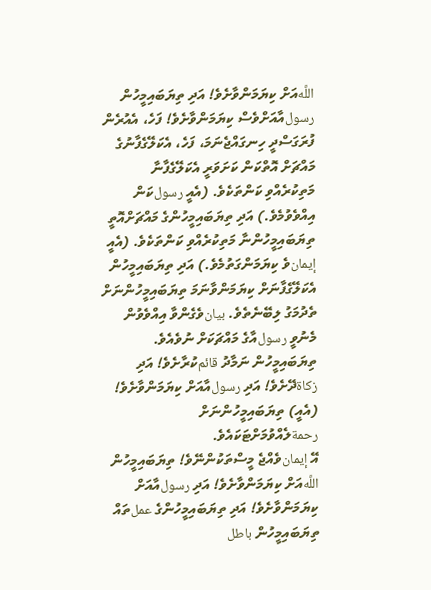اللَّهއަށް ކިޔަމަންވާށެވެ! އަދި ތިޔަބައިމީހުން رسولއާއަށްވެސް ކިޔަމަންވާށެވެ! ފަހެ، އެއުރެން ފުރަގަސްދީ ހިނގައްޖެނަމަ، ފަހެ، އެކަލޭގެފާނުގެ މައްޗަށް އޮތްކަން ކަށަވަރީ އެކަލޭގެފާނާ މަތިކުރެއްވި ކަންތަކެވެ. (އެއީ رسولކަން އިއްވެވުމެވެ.) އަދި ތިޔަބައިމީހުންގެ މައްޗަށްއޮތީ ތިޔަބައިމީހުންނާ މަތިކުރެއްވި ކަންތަކެވެ. (އެއީ إيمانވެ ކިޔަމަންގަތުމެވެ.) އަދި ތިޔަބައިމީހުން އެކަލޭގެފާނަށް ކިޔަމަންވާނަމަ ތިޔަބައިމީހުންނަށް ތެދުމަގު ލިބޭނެތެވެ. بيانވެގެންވާ އިއްވެވުން މެނުވީ رسولއާގެ މައްޗަކަށް ނުވެއެވެ.
ތިޔަބައިމީހުން ނަމާދު قائمކުރާށެވެ! އަދި زكاةދޭށެވެ! އަދި رسولއާއަށް ކިޔަމަންވާށެވެ! (އެއީ) ތިޔަބައިމީހުންނަށް رحمةލެއްވުމަށްޓަކައެވެ.
އޭ إيمانވެއްޖެ މީސްތަކުންނޭވެ! ތިޔަބައިމީހުން اللَّهއަށް ކިޔަމަންވާށެވެ! އަދި رسولއާއަށް ކިޔަމަންވާށެވެ! އަދި ތިޔަބައިމީހުންގެ عملތައް ތިޔަބައިމީހުން باطل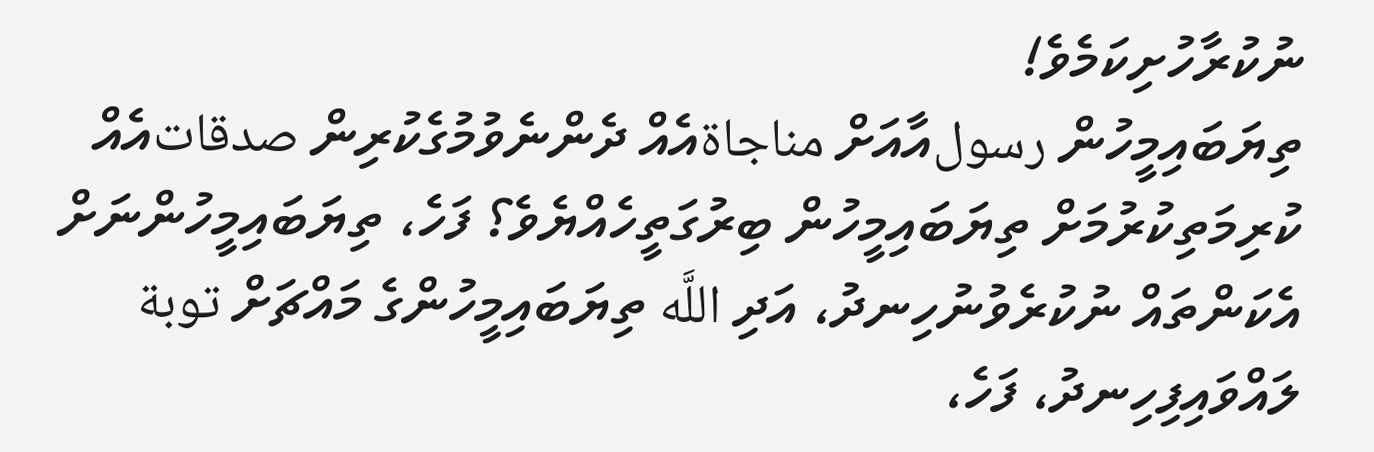ނުކުރާހުށިކަމެވެ!
ތިޔަބައިމީހުން رسولއާއަށް مناجاةއެއް ދެންނެވުމުގެކުރިން صدقاتއެއް ކުރިމަތިކުރުމަށް ތިޔަބައިމީހުން ބިރުގަތީހެއްޔެވެ؟ ފަހެ، ތިޔަބައިމީހުންނަށް އެކަންތައް ނުކުރެވުނުހިނދު، އަދި اللَّه ތިޔަބައިމީހުންގެ މައްޗަށް توبة ލައްވައިފިހިނދު، ފަހެ،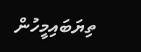ތިޔަބައިމީހުން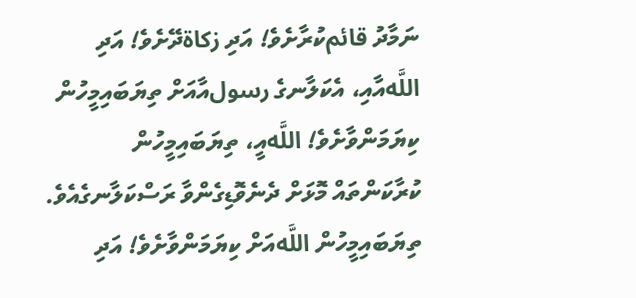ނަމާދު قائمކުރާށެވެ! އަދި زكاةދޭށެވެ! އަދި اللَّهއާއި، އެކަލާނގެ رسولއާއަށް ތިޔަބައިމީހުން ކިޔަމަންވާށެވެ! اللَّهއީ، ތިޔަބައިމީހުން ކުރާކަންތައް މޮޅަށް ދެނެވޮޑިގެންވާ ރަސްކަލާނގެއެވެ.
ތިޔަބައިމީހުން اللَّهއަށް ކިޔަމަންވާށެވެ! އަދި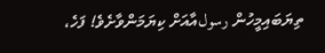ތިޔަބައިމީހުން رسولއާއަށް ކިޔަމަންވާށެވެ! ފަހެ،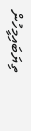ތިޔަބައިމީހުން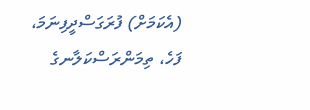(އެކަމަށް) ފުރަގަސްދީފިނަމަ، ފަހެ، ތިމަންރަސްކަލާނގެ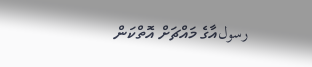رسولއާގެ މައްޗަށް އޮތްކަން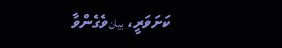ކަށަވަރީ، بيانވެގެންވާ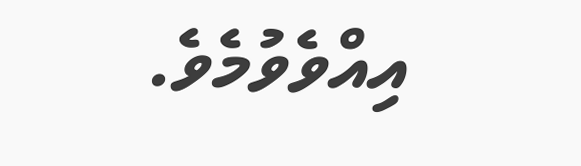އިއްވެވުމެވެ.